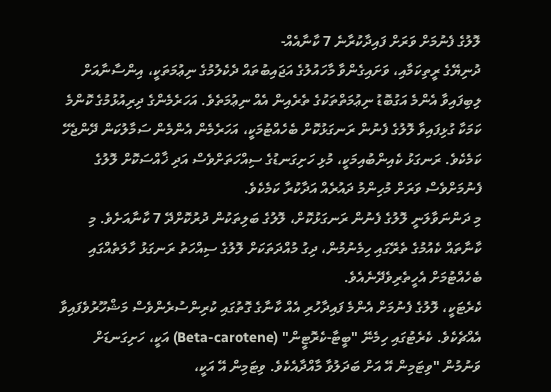ލޮލުގެ ފެނުމަށް ވަރަށް ފައިދާކުރާނެ 7 ކާނާއެއް-
ދުނިޔޭގެ ރީތިކަމާއި، ވަށައިގެންވާ މާހައުލުގެ އަޖައިބުތައް ދެކެލުމުގެ ނިޢުމަތަކީ، އިންސާނާއަށް ލިބިފައިވާ އެންމެ އަގުބޮޑު ނިޢުމަތްތަކުގެ ތެރެއިން އެއް ނިޢުމަތެވެ. އަހަރެމެންގެ ދިރިއުޅުމުގެ ކޮންމެ ކަމަކާ ގުޅިފައިވާ ލޮލުގެ ފެނުން ރަނގަޅުކޮށް ބެހެއްޓުމަކީ، އަހަރެމެން އެންމެން ސަމާލުކަން ދޭންޖެހޭ ކަމެކެވެ. ރަނގަޅު ކެއިންބުއިމަކީ، މުޅި ހަށިގަނޑުގެ ސިއްހަތަށްވެސް އަދި ޚާއްސަކޮށް ލޮލުގެ ފެނުމަށްވެސް ވަރަށް މުހިންމު ދައުރެއް އަދާކުރާ ކަމެކެވެ.
މި ދަންނަވާލަނީ ލޮލުގެ ފެނުން ރަނގަޅުކޮށް، ލޮލުގެ ބަލިތަކުން ދުރުކޮށްދޭ 7 ކާނާއަށެވެ. މި ކާނާތައް ކެއުމުގެ ތެރޭގައި ހިމެނުމުން، ދިގު މުއްދަތަކަށް ލޮލުގެ ސިއްހަތު ރަނގަޅު ހާލަތެއްގައި ބެހެއްޓުމަށް އެހީތެރިވެދޭނެއެވެ.
ކެރެޓަކީ، ލޮލުގެ ފެނުމަށް އެންމެ ފައިދާހުރި އެއް ކާނާގެ ގޮތުގައި ކުރިންސުރެންވެސް މަޝްހޫރުވެފައިވާ އެއްޗެކެވެ. ކެރެޓުގައި ހިމެނޭ "ބީޓާ-ކެރޮޓީން" (Beta-carotene) އަކީ، ހަށިގަނޑަށް ވަނުމުން "ވިޓަމިން އޭ އަށް ބަދަލުވާ މާއްދާއެކެވެ. ވިޓަމިން އޭ އަކީ،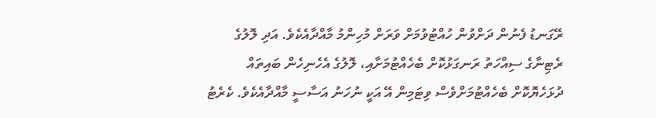ރޭގަނޑު ފެނުން ދަށްވުން ހުއްޓުވުމަށް ވަރަށް މުހިންމު މާއްދާއެކެވެ. އަދި ލޮލުގެ ރެޓިނާގެ ސިއްހަތު ރަނގަޅުކޮށް ބެހެއްޓުމަށާއި، ލޮލުގެ އެހެނިހެން ބައިތައް ދުޅަހެޔޮކޮށް ބެހެއްޓުމަށްވެސް ވިޓަމިން އޭ އަކީ ނުހަނު އަސާސީ މާއްދާއެކެވެ. ކެރެޓު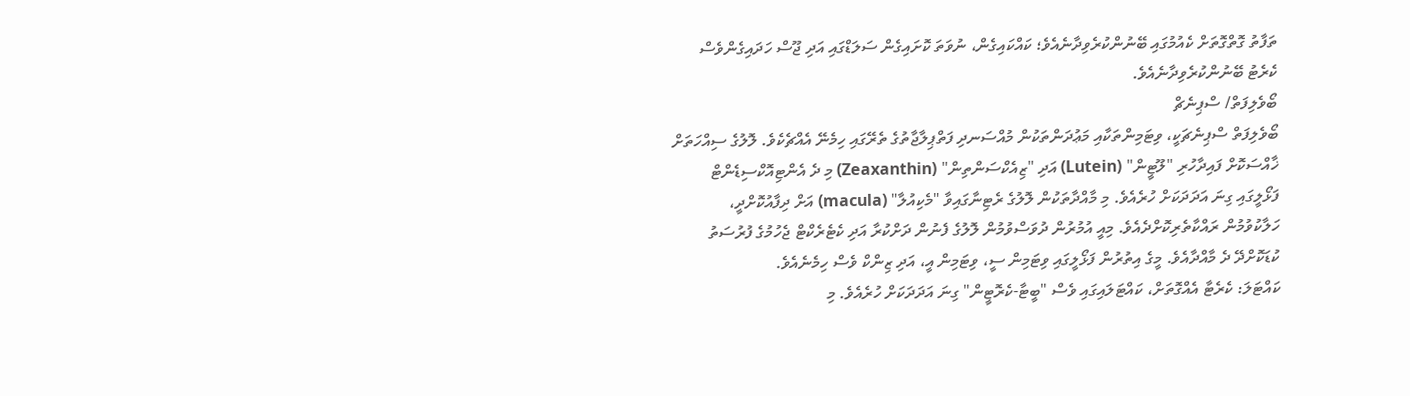ތަފާތު ގޮތްގޮތަށް ކެއުމުގައި ބޭނުންކުރެވިދާނެއެވެ؛ ކައްކައިގެން، ނުވަތަ ކޮށައިގެން ސަލަޑްގައި އަދި ޖޫސް ހަދައިގެންވެސް ކެރެޓު ބޭނުންކުރެވިދާނެއެވެ.
ބޯވެލިފަތް/ ސްޕިނެޗް
ބޯވެލިފަތް ސްޕިނެޗަކީ، ވިޓަމިންތަކާއި މަޢުދަންތަކުން މުއްސަނދި ފަތްޕިލާޖާތުގެ ތެރޭގައި ހިމެނޭ އެއްޗެކެވެ. ލޮލުގެ ސިއްހަތަށް ޚާއްސަކޮށް ފައިދާހުރި "ލޫޓީން" (Lutein) އަދި "ޒިއެކްސަންތިން" (Zeaxanthin) މި ދެ އެންޓިއޮކްސިޑެންޓް ފަޅޯލީގައި ގިނަ އަދަދަކަށް ހުރެއެވެ. މި މާއްދާތަކުން ލޮލުގެ ރެޓިނާގައިވާ "މެކިއުލާ" (macula) އަށް ދިފާއުކޮށްދީ، ހަލާކުވުމުން ރައްކާތެރިކޮށްދެއެވެ. މިއީ އުމުރުން ދުވަސްވުމުން ލޮލުގެ ފެނުން ދަށްކުރާ އަދި ކެޓެރެކްޓް ޖެހުމުގެ ފުރުސަތު ކުޑަކޮށްދޭ ދެ މާއްދާއެވެ. މީގެ އިތުރުން ފަޅޯލީގައި ވިޓަމިން ސީ، ވިޓަމިން އީ، އަދި ޒިންކް ވެސް ހިމެނެއެވެ.
ކައްޓަލަ: ކެރެޓާ އެއްގޮތަށް، ކައްޓަލައިގައި ވެސް "ބީޓާ-ކެރޮޓީން" ގިނަ އަދަދަކަށް ހުރެއެވެ. މި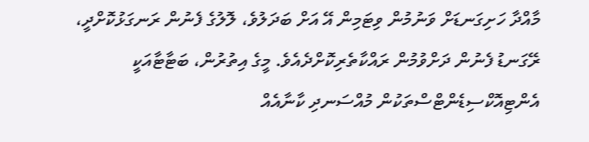މާއްދާ ހަށިގަނޑަށް ވަނުމުން ވިޓަމިން އޭ އަށް ބަދަލުވެ، ލޮލުގެ ފެނުން ރަނގަޅުކޮށްދީ، ރޭގަނޑު ފެނުން ދަށްވުމުން ރައްކާތެރިކޮށްދެއެވެ. މީގެ އިތުރުން، ބަޓާޓާއަކީ އެންޓިއޮކްސިޑެންޓްސްތަކުން މުއްސަނދި ކާނާއެއް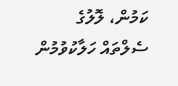ކަމުން، ލޮލުގެ ސެލްތައް ހަލާކުވުމުން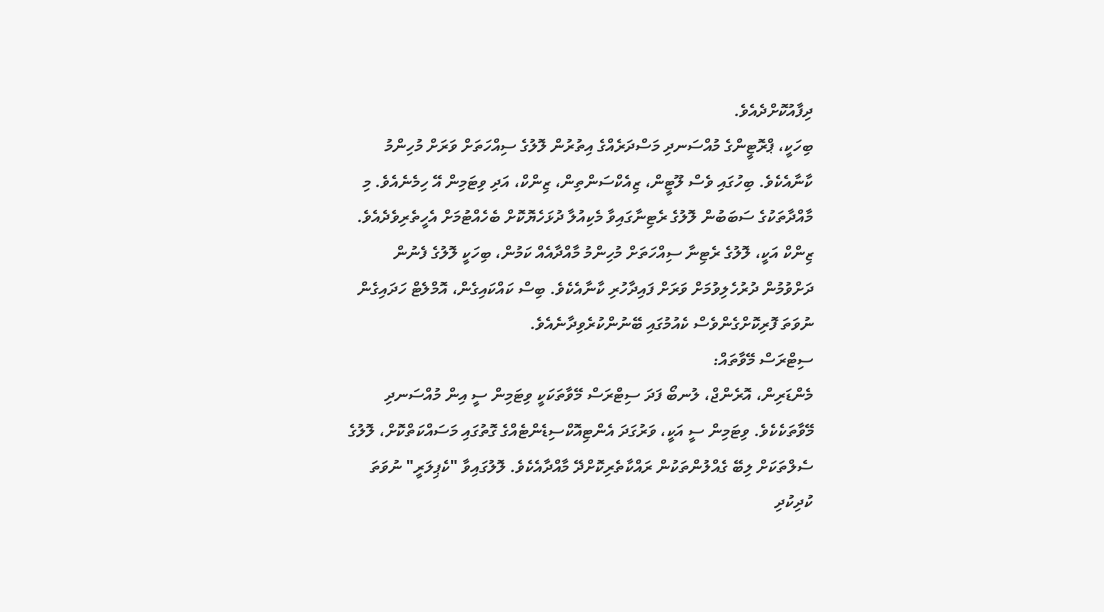ދިފާއުކޮށްދެއެވެ.
ބިހަކީ، ޕްރޮޓީންގެ މުއްސަނދި މަސްދަރެއްގެ އިތުރުން ލޮލުގެ ސިއްހަތަށް ވަރަށް މުހިންމު ކާނާއެކެވެ. ބިހުގައި ވެސް ލޫޓީން، ޒިއެކްސަންތިން، ޒިންކް، އަދި ވިޓަމިން އޭ ހިމެނެއެވެ. މި މާއްދާތަކުގެ ސަބަބުން ލޮލުގެ ރެޓިނާގައިވާ މެކިއުލާ ދުޅަހެޔޮކޮށް ބެހެއްޓުމަށް އެހީތެރިވެދެއެވެ. ޒިންކް އަކީ، ލޮލުގެ ރެޓިނާ ސިއްހަތަށް މުހިންމު މާއްދާއެއް ކަމުން، ބިހަކީ ލޮލުގެ ފެނުން ދަށްވުމުން ދުރުހެލިވުމަށް ވަރަށް ފައިދާހުރި ކާނާއެކެވެ. ބިސް ކައްކައިގެން، އޮމްލެޓް ހަދައިގެން ނުވަތަ ފޮރިކޮށްގެންވެސް ކެއުމުގައި ބޭނުންކުރެވިދާނެއެވެ.
ސިޓްރަސް މޭވާތައް:
މެންޑަރިން، އޮރެންޖް، ލުނބޯ ފަދަ ސިޓްރަސް މޭވާތަކަކީ ވިޓަމިން ސީ އިން މުއްސަނދި މޭވާތަކެކެވެ. ވިޓަމިން ސީ އަކީ، ވަރުގަދަ އެންޓިއޮކްސިޑެންޓެއްގެ ގޮތުގައި މަސައްކަތްކޮށް، ލޮލުގެ ސެލްތަކަށް ލިބޭ ގެއްލުންތަކުން ރައްކާތެރިކޮށްދޭ މާއްދާއެކެވެ. ލޮލުގައިވާ "ކެޕިލަރީ" ނުވަތަ ކުދިކުދި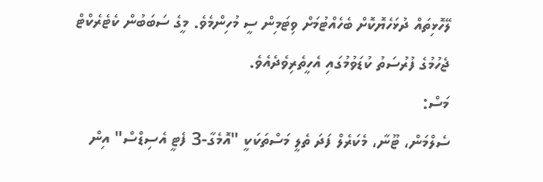ލޭހޮޅިތައް ދުޅަހެޔޮކޮށް ބެހެއްޓުމަށް ވިޓަމިން ސީ މުހިންމެވެ. މީގެ ސަބަބުން ކެޓެރެކްޓް ޖެހުމުގެ ފުރުސަތު ކުޑަވުމުގައި އެހީތެރިވެދެއެވެ.
މަސް:
ސެލްމަން، ޓޫނާ، މެކަރެލް ފަދަ ތެލީ މަސްތަކަކީ "އޮމެގާ-3 ފެޓީ އެސިޑްސް" އިން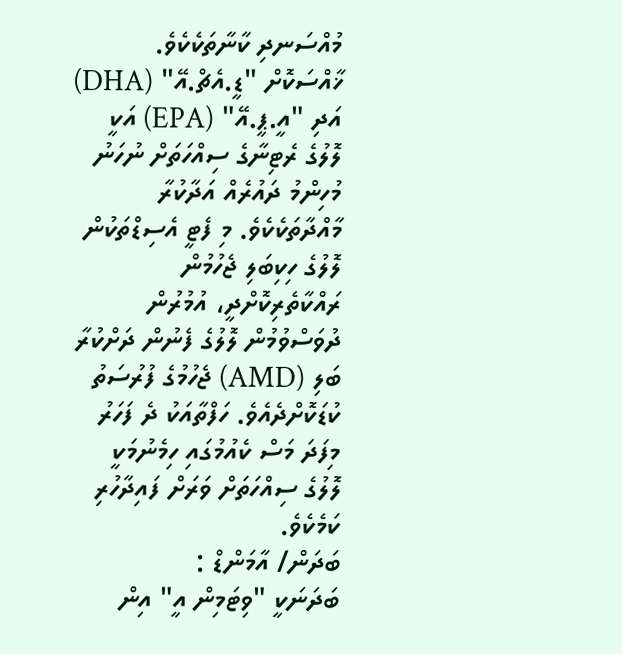މުއްސަނދި ކާނާތަކެކެވެ. ޚާއްސަކޮށް "ޑީ.އެޗް.އޭ" (DHA) އަދި "އީ.ޕީ.އޭ" (EPA) އަކީ ލޮލުގެ ރެޓިނާގެ ސިއްހަތަށް ނުހަނު މުހިންމު ދައުރެއް އަދާކުރާ މާއްދާތަކެކެވެ. މި ފެޓީ އެސިޑްތަކުން ލޮލުގެ ހިކިބަލި ޖެހުމުން ރައްކާތެރިކޮށްދީ، އުމުރުން ދުވަސްވުމުން ލޮލުގެ ފެނުން ދަށްކުރާ ބަލި (AMD) ޖެހުމުގެ ފުރުސަތު ކުޑަކޮށްދެއެވެ. ހަފްތާއަކު ދެ ފަހަރު މިފަދަ މަސް ކެއުމުގައި ހިމެނުމަކީ ލޮލުގެ ސިއްހަތަށް ވަރަށް ފައިދާހުރި ކަމެކެވެ.
ބަދަން/ އާމަންޑް :
ބަދަނަކީ "ވިޓަމިން އީ" އިން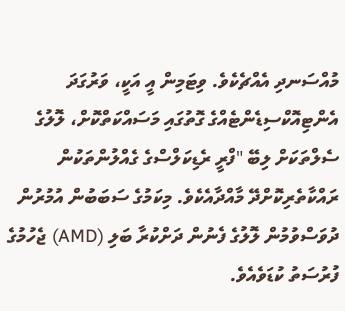މުއްސަނދި އެއްޗެކެވެ. ވިޓަމިން އީ އަކީ، ވަރުގަދަ އެންޓިއޮކްސިޑެންޓެއްގެ ގޮތުގައި މަސައްކަތްކޮށް، ލޮލުގެ ސެލްތަކަށް ލިބޭ "ފްރީ ރެޑިކަލްސްގެ ގެއްލުންތަކުން ރައްކާތެރިކޮށްދޭ މާއްދާއެކެވެ. މިކަމުގެ ސަބަބުން އުމުރުން ދުވަސްވުމުން ލޮލުގެ ފެނުން ދަށްކުރާ ބަލި (AMD) ޖެހުމުގެ ފުރުސަތު ކުޑަވެއެވެ.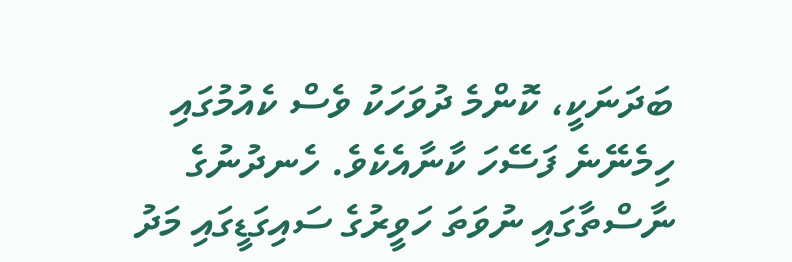ބަދަނަކީ، ކޮންމެ ދުވަހަކު ވެސް ކެއުމުގައި ހިމެނޭނެ ފަސޭހަ ކާނާއެކެވެ. ހެނދުނުގެ ނާސްތާގައި ނުވަތަ ހަވީރުގެ ސައިގަޑީގައި މަދު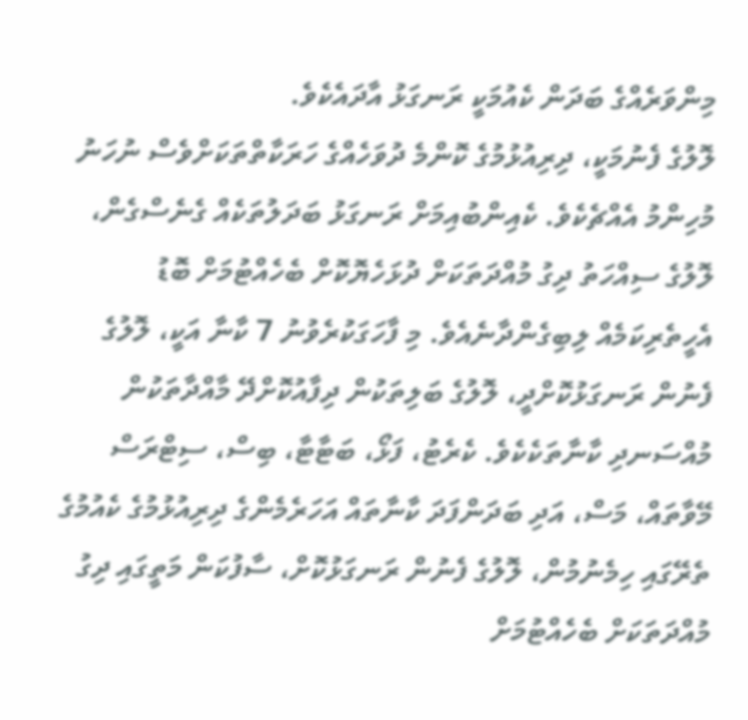މިންވަރެއްގެ ބަދަން ކެއުމަކީ ރަނގަޅު އާދައެކެވެ.
ލޮލުގެ ފެނުމަކީ، ދިރިއުޅުމުގެ ކޮންމެ ދުވަހެއްގެ ހަރަކާތްތަކަށްވެސް ނުހަނު މުހިންމު އެއްޗެކެވެ. ކެއިންބުއިމަށް ރަނގަޅު ބަދަލުތަކެއް ގެނެސްގެން، ލޮލުގެ ސިއްހަތު ދިގު މުއްދަތަކަށް ދުޅަހެޔޮކޮށް ބެހެއްޓުމަށް ބޮޑު އެހީތެރިކަމެއް ލިބިގެންދާނެއެވެ. މި ފާހަގަކުރެވުނު 7 ކާނާ އަކީ، ލޮލުގެ ފެނުން ރަނގަޅުކޮށްދީ، ލޮލުގެ ބަލިތަކުން ދިފާއުކޮށްދޭ މާއްދާތަކުން މުއްސަނދި ކާނާތަކެކެވެ. ކެރެޓު، ފަޅޯ، ބަޓާޓާ، ބިސް، ސިޓްރަސް މޭވާތައް، މަސް، އަދި ބަދަންފަދަ ކާނާތައް އަހަރެމެންގެ ދިރިއުޅުމުގެ ކެއުމުގެ ތެރޭގައި ހިމެނުމުން، ލޮލުގެ ފެނުން ރަނގަޅުކޮށް، ސާފުކަން މަތީގައި ދިގު މުއްދަތަކަށް ބެހެއްޓުމަށް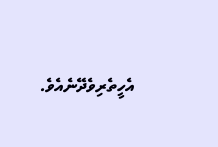އެހީތެރިވެދޭނެއެވެ.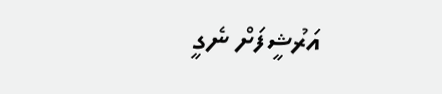އަރުޝީފަށް ނެގީ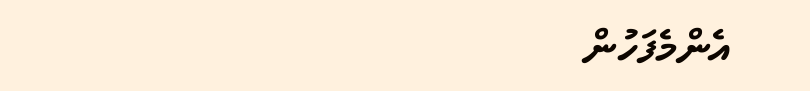އެންމެފަހުން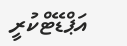އަޕްޑޭޓްކުރީ